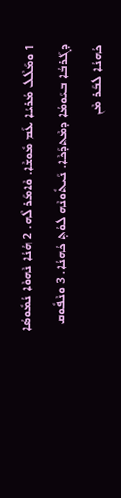1 ܘܡܰܠܶܠ ܡܳܪܝܳܐ ܥܰܡ ܡܽܘܫܶܐ. ܘܶܐܡܰܪ ܠܶܗ. 2 ܗܳܢܳܐ ܢܶܗܘܶܐ ܢܳܡܽܘܣܳܐ ܕܓܰܪܒܳܐ ܒܝܰܘܡܳܐ ܕܡܶܬܕܰܟܶܐ. ܢܰܝܬܽܘܢܶܗ ܠܘܳܬ݂ ܟܳܗܢܳܐ. 3 ܘܢܶܦܽܘܩ ܟܳܗܢܳܐ ܠܒܰܪ ܡܶܢ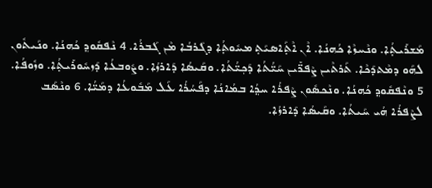ܡܰܫܪܺܝܬ݂ܳܐ. ܘܢܶܚܙܶܐ ܟܳܗܢܳܐ. ܐܶܢ ܐܶܬ݂ܰܐܣܝܰܬ݂ ܡܚܽܘܬ݂ܳܐ ܕܓܰܪܒܳܐ ܡܶܢ ܓܰܒܪܳܐ. 4 ܢܶܦܩܽܘܕ݂ ܟܳܗܢܳܐ. ܘܢܰܝܬܽܘܢ ܠܗܰܘ ܕܡܶܬܕܰܟܶܐ. ܬܰܪܬܶܝܢ ܨܶܦܖ̈ܺܝܢ ܚܰܝ̈ܳܬܳܐ ܕܰܟ݂ܝ̈ܳܬܳܐ. ܘܩܰܝܣܳܐ ܕܰܐܪܙܳܐ. ܘܨܽܘܒܥܳܐ ܕܰܙܚܽܘܪܺܝܬ݂ܳܐ. ܘܙܽܘܦܳܐ. 5 ܘܢܶܦܩܽܘܕ݂ ܟܳܗܢܳܐ. ܘܢܶܟܣܽܘܢ ܨܶܦܪܳܐ ܚܕ݂ܳܐ ܒܡܳܐܢܳܐ ܕܦܰܚܳܪܳܐ ܥܰܠ ܡܰܒܽܘܥܳܐ ܕܡܰܝ̈ܳܐ. 6 ܘܢܶܣܰܒ ܠܨܶܦܪܳܐ ܗܳܝ ܚܰܝܬܳܐ. ܘܩܰܝܣܳܐ ܕܰܐܪܙܳܐ.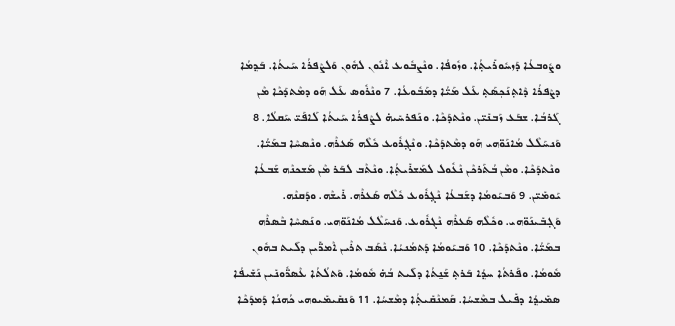ܘܨܽܘܒܥܳܐ ܕܰܙܚܽܘܪܺܝܬ݂ܳܐ. ܘܙܽܘܦܳܐ. ܘܢܶܨܒܽܘܥ ܐܶܢܽܘܢ ܠܗܽܘܢ ܘܰܠܨܶܦܪܳܐ ܚܰܝܬܳܐ. ܒܰܕ݂ܡܳܐ ܕܨܶܦܪܳܐ ܕܶܐܬ݂ܢܰܟ݂ܣܰܬ݂ ܥܰܠ ܡܰܝ̈ܳܐ ܕܡܰܒܽܘܥܳܐ. 7 ܘܢܶܪܽܘܣ ܥܰܠ ܗܰܘ ܕܡܶܬܕܰܟܶܐ ܡܶܢ ܓܰܪܒܳܐ. ܫܒܰܥ ܙܰܒܢܺܝ̈ܢ. ܘܢܶܬܕܰܟܶܐ. ܘܢܰܦܪܚܺܝܗ̇ ܠܨܶܦܪܳܐ ܚܰܝܬܳܐ ܠܰܐܦܰܝ̈ ܚܰܩܠܳܐ. 8 ܘܰܢܚܰܠܶܠ ܡܳܐܢܰܘ̈ܗܝ ܗܰܘ ܕܡܶܬܕܰܟܶܐ. ܘܢܶܓ݂ܪܽܘܥ ܟܽܠܶܗ ܣܰܥܪܶܗ. ܘܢܶܣܚܶܐ ܒܡܰܝ̈ܳܐ. ܘܢܶܬܕܰܟܶܐ. ܘܡܶܢ ܒܳܬܰܪܟܶܢ ܢܶܥܽܘܠ ܠܡܰܫܪܺܝܬ݂ܳܐ. ܘܢܶܬܶܒ ܠܒܰܪ ܡܶܢ ܡܰܫܟܢܶܗ ܫܰܒܥܳܐ ܝܰܘܡܺܝ̈ܢ. 9 ܘܰܒܝܰܘܡܳܐ ܕܫܰܒܥܳܐ ܢܶܓ݂ܪܽܘܥ ܟܽܠܶܗ ܣܰܥܪܶܗ. ܪܺܝܫܶܗ. ܘܕܰܩܢܶܗ. ܘܰܓ݂ܒܺܝܢܰܘ̈ܗܝ. ܘܟܽܠܶܗ ܣܰܥܪܶܗ ܢܶܓܪܽܘܥ. ܘܰܢܚܰܠܶܠ ܡܳܐܢܰܘ̈ܗܝ. ܘܢܰܣܚܶܐ ܒܶܣܪܶܗ ܒܡܰܝ̈ܳܐ. ܘܢܶܬܕܰܟܶܐ. 10 ܘܰܒܝܰܘܡܳܐ ܕܰܬܡܳܢܝܳܐ. ܢܶܣܰܒ ܬܪܶܝܢ ܐܶܡܖ̈ܺܝܢ ܕܠܰܝܬ ܒܗܽܘܢ ܡܽܘܡܳܐ. ܘܦܰܪܬܳܐ ܚܕ݂ܳܐ ܒܰܪܬ݂ ܫܰܢ̱ܬܳܐ ܕܠܰܝܬ ܒܳܗ̇ ܡܽܘܡܳܐ. ܘܰܬܠܳܬܳܐ ܥܶܣܖ̈ܽܘܢܺܝܢ ܢܰܫܺܝܦܳܐ ܣܡܺܝܕ݂ܳܐ ܕܦܺܝܠ ܒܡܶܫܚܳܐ. ܩܰܡܢܶܩܺܝܬ݂ܳܐ ܕܡܶܫܚܳܐ. 11 ܘܰܢܩܺܝܡܺܝܘܗܝ ܟܳܗܢܳܐ ܕܰܡܕܰܟܶܐ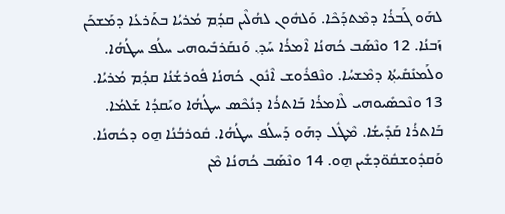ܠܗܰܘ ܓܰܒܪܳܐ ܕܡܶܬܕܰܟܶܐ. ܘܰܠܗܽܘܢ ܠܗܳܠܶܝܢ ܩܕ݂ܳܡ ܡܳܪܝܳܐ ܒܬܰܪܥܳܐ ܕܡܰܫܟܰܢ ܙܰܒܢܳܐ. 12 ܘܢܶܣܰܒ ܟܳܗܢܳܐ ܐܶܡܪܳܐ ܚܰܕ݂. ܘܰܢܩܰܪܒܺܝܘܗܝ ܚܠܳܦ ܚܛܳܗܳܐ. ܘܠܰܡܢܺܩܺܝܬ݂ܳܐ ܕܡܶܫܚܳܐ. ܘܢܶܦܪܽܘܫ ܐܶܢܽܘܢ ܟܳܗܢܳܐ ܦܽܘܪܫܳܢܳܐ ܩܕ݂ܳܡ ܡܳܪܝܳܐ. 13 ܘܢܶܟܣܺܝܘܗܝ ܠܶܐܡܪܳܐ ܒܰܐܬܪܳܐ ܕܢܳܟܶܣ ܚܛܳܗܳܐ ܘܝܰܩܕܳܐ ܫܰܠܡܳܐ. ܒܰܐܬܪܳܐ ܩܰܕܺܝܫܳܐ. ܡܶܛܽܠ ܕܗܰܘ ܕܰܚܠܳܦ ܚܛܳܗܳܐ. ܩܽܘܪܒܳܢܳܐ ܗ̱ܘ ܕܟܳܗܢܳܐ. ܘܰܩܕܽܘܫܩܽܘ̈ܕܫܺܝܢ ܗ̱ܘ. 14 ܘܢܶܣܰܒ ܟܳܗܢܳܐ ܡܶܢ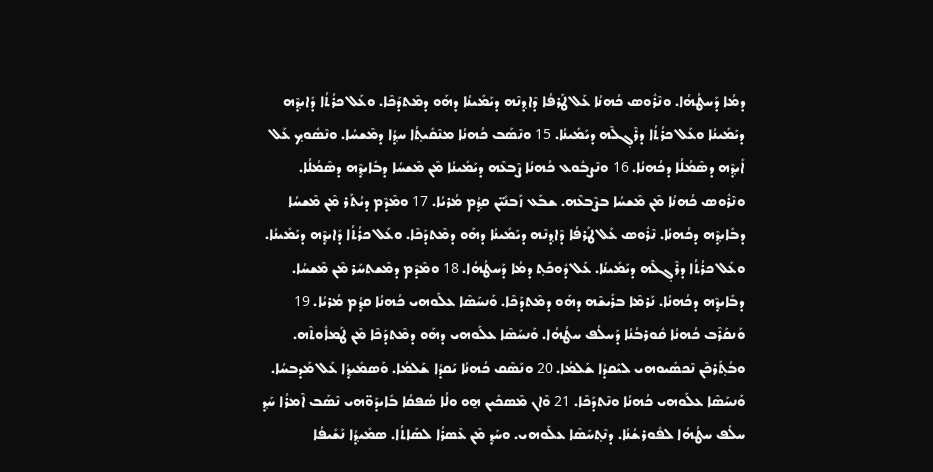ܕܡܳܐ ܕܰܚܛܳܗܳܐ. ܘܢܶܪܽܘܣ ܟܳܗܢܳܐ ܥܰܠ ܛܰܪܦܳܐ ܕܶܐܕ݂ܢܶܗ ܕܝܰܡܺܝܢܳܐ ܕܗܰܘ ܕܡܶܬܕܰܟܶܐ. ܘܥܰܠ ܟܪܳܬܳܐ ܕܺܐܝܕ݂ܶܗ ܕܝܰܡܺܝܢܳܐ ܘܥܰܠ ܟܪܳܬܳܐ ܕܪܶܓ݂ܠܶܗ ܕܝܰܡܺܝܢܳܐ. 15 ܘܢܶܣܰܒ ܟܳܗܢܳܐ ܡܢܶܩܺܝܬ݂ܳܐ ܚܕ݂ܳܐ ܕܡܶܫܚܳܐ. ܘܢܶܣܽܘܟ݂ ܥܰܠ ܐܺܝܕ݂ܶܗ ܕܣܶܡܳܠܳܐ ܕܟܳܗܢܳܐ. 16 ܘܢܶܨܒܽܘܥ ܟܳܗܢܳܐ ܨܶܒܥܶܗ ܕܝܰܡܺܝܢܳܐ ܡܶܢ ܡܶܫܚܳܐ ܕܒܺܐܝܕ݂ܶܗ ܕܣܶܡܳܠܳܐ. ܘܢܶܪܽܘܣ ܟܳܗܢܳܐ ܡܶܢ ܡܶܫܚܳܐ ܒܨܶܒܥܶܗ. ܫܒܰܥ ܙܰܒܢܺܝ̈ܢ ܩܕ݂ܳܡ ܡܳܪܝܳܐ. 17 ܘܡܶܕܶܡ ܕܝܳܬܰܪ ܡܶܢ ܡܶܫܚܳܐ ܕܒܺܐܝܕ݂ܶܗ ܕܟܳܗܢܳܐ. ܢܶܪܽܘܣ ܥܰܠ ܛܰܪܦܳܐ ܕܶܐܕ݂ܢܶܗ ܕܝܰܡܺܝܢܳܐ ܕܗܰܘ ܕܡܶܬܕܰܟܶܐ. ܘܥܰܠ ܟܪܳܬܳܐ ܕܺܐܝܕ݂ܶܗ ܕܝܰܡܺܝܢܳܐ. ܘܥܰܠ ܟܪܳܬܳܐ ܕܪܶܓ݂ܠܶܗ ܕܝܰܡܺܝܢܳܐ. ܥܰܠ ܕܽܘܟܰܬ݂ ܕܡܳܐ ܕܰܚܛܳܗܳܐ. 18 ܘܡܶܕܶܡ ܕܡܶܫܬܚܰܪ ܡܶܢ ܡܶܫܚܳܐ. ܕܒܺܐܝܕ݂ܶܗ ܕܟܳܗܢܳܐ. ܢܰܪܡܶܐ ܒܪܺܝܫܶܗ ܕܗܰܘ ܕܡܶܬܕܰܟܶܐ. ܘܰܢܚܰܣܶܐ ܥܠܰܘܗܝ ܟܳܗܢܳܐ ܩܕ݂ܳܡ ܡܳܪܝܳܐ. 19 ܘܰܢܩܰܪܶܒ ܟܳܗܢܳܐ ܩܽܘܪܒܳܢܳܐ ܕܰܚܠܳܦ ܚܛܳܗܳܐ. ܘܰܢܚܰܣܶܐ ܥܠܰܘܗܝ ܕܗܰܘ ܕܡܶܬܕܰܟܶܐ ܡܶܢ ܛܰܡܐܽܘܬܶܗ. ܘܒܳܬ݂ܰܪܟܶܢ ܢܶܟܣܺܝܘܗܝ ܠܝܰܩܕܳܐ ܫܰܠܡܳܐ. 20 ܘܢܰܣܶܩ ܟܳܗܢܳܐ ܝܰܩܕܳܐ ܫܰܠܡܳܐ. ܘܰܣܡܺܝܕ݂ܳܐ ܥܰܠ ܡܰܕܒܚܳܐ. ܘܰܢܚܰܣܶܐ ܥܠܰܘܗܝ ܟܳܗܢܳܐ ܘܢܶܬܕܰܟܶܐ. 21 ܘܶܐܢ ܡܶܣܟܺܝܢ ܗ̱ܘ ܘܠܳܐ ܣܳܦܩܳܐ ܒܺܐܝܕܰܘ̈ܗܝ ܢܶܣܰܒ ܐܶܡܪܳܐ ܚܰܕ݂ ܚܠܳܦ ܚܛܳܗܳܐ ܠܦܽܘܪܫܳܢܳܐ. ܕܢܶܬ݂ܚܰܣܶܐ ܥܠܰܘܗܝ. ܘܚܰܕ݂ ܡܶܢ ܥܶܣܪܳܐ ܠܣܰܐܬܳܐ. ܣܡܺܝܕ݂ܳܐ ܢܰܫܺܝܦܳܐ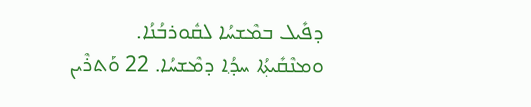ܕܦܺܝܠ ܒܡܶܫܚܳܐ ܠܩܽܘܪܒܳܢܳܐ. ܘܡܢܶܩܺܝܬ݂ܳܐ ܚܕ݂ܳܐ ܕܡܶܫܚܳܐ. 22 ܘܰܬܪܶܝܢ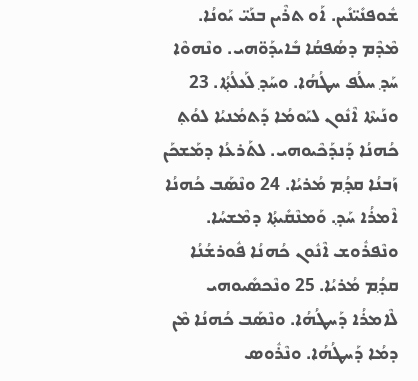ܫܽܘܦܢܺܝ̈ܢܺܝܢ. ܐܰܘ ܬܪܶܝܢ ܒܢܰܝ̈ ܝܰܘܢܳܐ. ܡܶܕܶܡ ܕܣܳܦܩܳܐ ܒܺܐܝܕܰܘ̈ܗܝ. ܘܢܶܗܘܶܐ ܚܰܕ݂ ܚܠܳܦ ܚܛܳܗܳܐ. ܘܚܰܕ݂ ܠܰܥܠܳܬ݂ܳܐ. 23 ܘܢܰܝܬܶܐ ܐܶܢܽܘܢ ܠܝܰܘܡܳܐ ܕܰܬܡܳܢܝܳܐ ܠܘܳܬ݂ ܟܳܗܢܳܐ ܕܰܢܕܰܟܶܝܘܗܝ. ܠܬܰܪܥܳܐ ܕܡܰܫܟܰܢ ܙܰܒܢܳܐ ܩܕ݂ܳܡ ܡܳܪܝܳܐ. 24 ܘܢܶܣܰܒ ܟܳܗܢܳܐ ܐܶܡܪܳܐ ܚܰܕ݂. ܘܰܡܢܶܩܺܝܬ݂ܳܐ ܕܡܶܫܚܳܐ. ܘܢܶܦܪܽܘܫ ܐܶܢܽܘܢ ܟܳܗܢܳܐ ܦܽܘܪܫܳܢܳܐ ܩܕ݂ܳܡ ܡܳܪܝܳܐ. 25 ܘܢܶܟܣܺܝܘܗܝ ܠܶܐܡܪܳܐ ܕܰܚܛܳܗܳܐ. ܘܢܶܣܰܒ ܟܳܗܢܳܐ ܡܶܢ ܕܡܳܐ ܕܰܚܛܳܗܳܐ. ܘܢܶܪܽܘܣ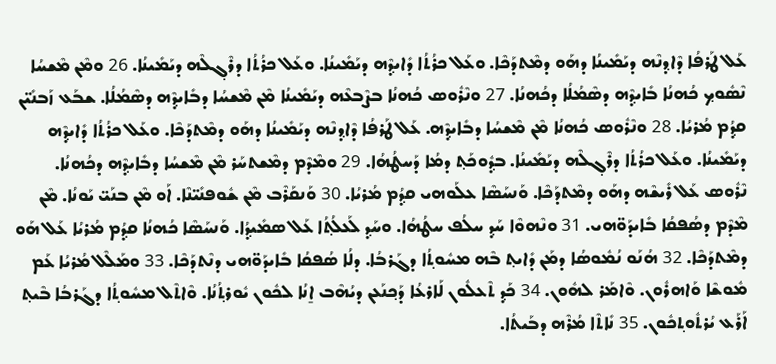ܥܰܠ ܛܰܪܦܳܐ ܕܶܐܕ݂ܢܶܗ ܕܝܰܡܺܝܢܳܐ ܕܗܰܘ ܕܡܶܬܕܰܟܶܐ. ܘܥܰܠ ܟܪܳܬܳܐ ܕܺܐܝܕ݂ܶܗ ܕܝܰܡܺܝܢܳܐ. ܘܥܰܠ ܟܪܳܬܳܐ ܕܪܶܓ݂ܠܶܗ ܕܝܰܡܺܝܢܳܐ. 26 ܘܡܶܢ ܡܶܫܚܳܐ ܢܶܣܽܘܟ݂ ܟܳܗܢܳܐ ܒܺܐܝܕ݂ܶܗ ܕܣܶܡܳܠܳܐ ܕܟܳܗܢܳܐ. 27 ܘܢܶܪܽܘܣ ܟܳܗܢܳܐ ܒܨܶܒܥܶܗ ܕܝܰܡܺܝܢܳܐ ܡܶܢ ܡܶܫܚܳܐ ܕܒܺܐܝܕ݂ܶܗ ܕܣܶܡܳܠܳܐ. ܫܒܰܥ ܙܰܒܢܺܝ̈ܢ ܩܕ݂ܳܡ ܡܳܪܝܳܐ. 28 ܘܢܶܪܽܘܣ ܟܳܗܢܳܐ ܡܶܢ ܡܶܫܚܳܐ ܕܒܺܐܝܕ݂ܶܗ. ܥܰܠ ܛܰܪܦܳܐ ܕܶܐܕ݂ܢܶܗ ܕܝܰܡܺܝܢܳܐ ܕܗܰܘ ܕܡܶܬܕܰܟܶܐ. ܘܥܰܠ ܟܪܳܬܳܐ ܕܺܐܝܕ݂ܶܗ ܕܝܰܡܺܝܢܳܐ. ܘܥܰܠ ܟܪܳܬܳܐ ܕܪܶܓ݂ܠܶܗ ܕܝܰܡܺܝܢܳܐ. ܒܕ݂ܽܘܟܰܬ݂ ܕܡܳܐ ܕܰܚܛܳܗܳܐ. 29 ܘܡܶܕܶܡ ܕܡܶܫܬܚܰܪ ܡܶܢ ܡܶܫܚܳܐ ܕܒܺܐܝܕ݂ܶܗ ܕܟܳܗܢܳܐ. ܢܶܪܽܘܣ ܥܰܠ ܪܺܝܫܶܗ ܕܗܰܘ ܕܡܶܬܕܰܟܶܐ. ܘܰܢܚܰܣܶܐ ܥܠܰܘܗܝ ܩܕ݂ܳܡ ܡܳܪܝܳܐ. 30 ܘܰܢܩܰܪܶܒ ܡܶܢ ܫܽܘܦܢܺܝ̈ܢܶܐ. ܐܰܘ ܡܶܢ ܒܢܰܝ̈ ܝܰܘܢܳܐ. ܡܶܢ ܡܶܕܶܡ ܕܣܳܦܩܳܐ ܒܺܐܝܕܰܘ̈ܗܝ. 31 ܘܢܶܗܘܶܐ ܚܰܕ݂ ܚܠܳܦ ܚܛܳܗܳܐ. ܘܚܰܕ݂ ܠܰܥܠܳܬ݂ܳܐ ܥܰܠ ܣܡܺܝܕ݂ܳܐ. ܘܰܢܚܰܣܶܐ ܟܳܗܢܳܐ ܩܕ݂ܳܡ ܡܳܪܝܳܐ ܥܰܠ ܗܰܘ ܕܡܶܬܕܰܟܶܐ. 32 ܗܳܢܰܘ ܢܳܡܽܘܣܳܐ ܕܡܰܢ ܕܺܐܝܬ݂ ܒܶܗ ܡܚܽܘܬ݂ܳܐ ܕܓܰܪܒܳܐ. ܕܠܳܐ ܣܳܦܩܳܐ ܒܺܐܝܕܰܘ̈ܗܝ ܕܢܶܬܕܰܟܶܐ. 33 ܘܡܰܠܶܠ ܡܳܪܝܳܐ ܥܰܡ ܡܽܘܫܶܐ ܘܰܐܗܪܽܘܢ. ܘܶܐܡܰܪ ܠܗܽܘܢ. 34 ܟܰܕ݂ ܬܶܥܠܽܘܢ ܠܰܐܪܥܳܐ ܕܰܟ݂ܢܰܥܢ ܕܝܳܗܶܒ ܐ̱ܢܳܐ ܠܟܽܘܢ ܝܽܘܪܬ݂ܳܢܳܐ. ܘܶܐܬܶܠ ܡܚܽܘܬ݂ܳܐ ܕܓܰܪܒܳܐ ܒܶܝܬ݂ ܐܰܪܰܥ ܝܳܪܬܽܘܬ݂ܟܽܘܢ. 35 ܢܺܐܬܶܐ ܡܳܪܶܗ ܕܒܰܝܬܳܐ.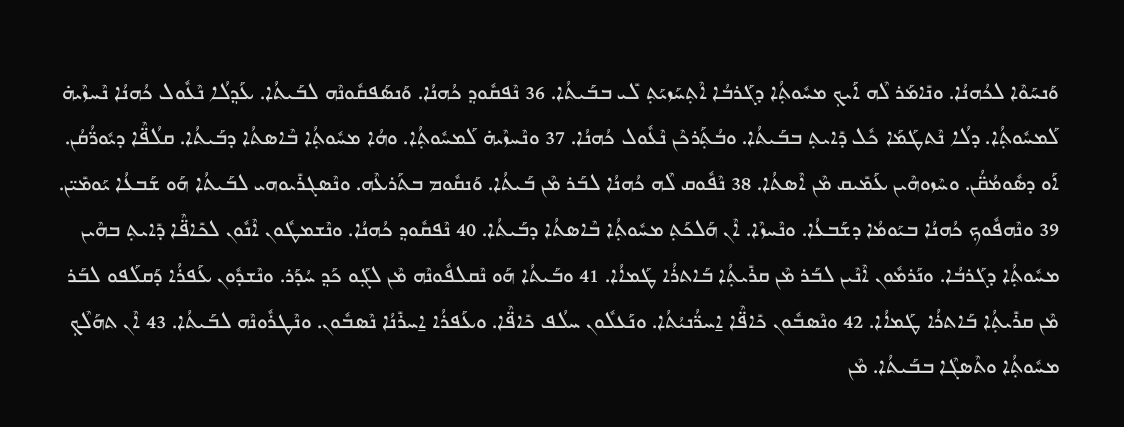ܘܰܢܚܰܘܶܐ ܠܟܳܗܢܳܐ. ܘܢܺܐܡܰܪ ܠܶܗ ܐܰܝܟ݂ ܡܚܽܘܬ݂ܳܐ ܕܓܰܪܒܳܐ ܐܶܬ݂ܚܰܙܝܰܬ݂ ܠܺܝ ܒܒܰܝܬܳܐ. 36 ܢܶܦܩܽܘܕ݂ ܟܳܗܢܳܐ. ܘܰܢܣܰܦܩܽܘܢܶܗ ܠܒܰܝܬܳܐ. ܥܰܕ݂ܠܳܐ ܢܶܥܽܘܠ ܟܳܗܢܳܐ ܢܶܚܙܶܝܗ̇ ܠܰܡܚܽܘܬ݂ܳܐ. ܕܠܳܐ ܢܶܬܛܰܡܰܐ ܟܽܠ ܕܺܐܝܬ݂ ܒܒܰܝܬܳܐ. ܘܒܳܬ݂ܰܪܟܶܢ ܢܶܥܽܘܠ ܟܳܗܢܳܐ. 37 ܘܢܶܚܙܶܝܗ̇ ܠܰܡܚܽܘܬ݂ܳܐ. ܘܗܳܐ ܡܚܽܘܬ݂ܳܐ ܒܶܐܣܬܳܐ ܕܒܰܝܬܳܐ. ܩܠܳܦ̈ܶܐ ܕܝܽܘܖ̈ܳܩܳܢ. ܐܰܘ ܕܣܽܘܡܳܩ̈ܳܢ. ܘܚܶܙܘܗܶܝܢ ܥܰܡܺܝܩ ܡܶܢ ܐܶܣܬܳܐ. 38 ܢܶܦܽܘܩ ܠܶܗ ܟܳܗܢܳܐ ܠܒܰܪ ܡܶܢ ܒܰܝܬܳܐ. ܘܰܢܩܽܘܡ ܒܬܰܪܥܶܗ. ܘܢܶܣܓܪܺܝܘܗܝ ܠܒܰܝܬܳܐ ܗܰܘ ܫܰܒܥܳܐ ܝܰܘܡܺܝ̈ܢ. 39 ܘܢܶܗܦܽܘܟ݂ ܟܳܗܢܳܐ ܒܝܰܘܡܳܐ ܕܫܰܒܥܳܐ. ܘܢܶܚܙܶܐ. ܐܶܢ ܗܰܠܟܰܬ݂ ܡܚܽܘܬ݂ܳܐ ܒܶܐܣܬܳܐ ܕܒܰܝܬܳܐ. 40 ܢܶܦܩܽܘܕ݂ ܟܳܗܢܳܐ. ܘܢܶܫܡܛܽܘܢ ܐܶܢܽܘܢ ܠܟܺܐܦ̈ܶܐ ܕܺܐܝܬ݂ ܒܗܶܝܢ ܡܚܽܘܬ݂ܳܐ ܕܓܰܪܒܳܐ. ܘܢܰܪܡܽܘܢ ܐܶܢܶܝܢ ܠܒܰܪ ܡܶܢ ܩܪܺܝܬ݂ܳܐ ܒܰܐܬܪܳܐ ܛܰܡܐܳܐ. 41 ܘܒܰܝܬܳܐ ܗܰܘ ܢܶܩܠܦܽܘܢܶܗ ܡܶܢ ܠܓ݂ܰܘ ܟܰܕ݂ ܚܳܕܰܪ. ܘܢܶܫܕܽܘܢ ܥܰܦܪܳܐ ܕܰܩܠܰܦܘ ܠܒܰܪ ܡܶܢ ܩܪܺܝܬ݂ܳܐ ܒܰܐܬܪܳܐ ܛܰܡܐܳܐ. 42 ܘܢܶܣܒܽܘܢ ܟܺܐܦ̈ܶܐ ܐ̱ܚܖ̈ܳܢܝܳܬܳܐ. ܘܢܰܥܠܽܘܢ ܚܠܳܦ ܟܺܐܦ̈ܶܐ. ܘܥܰܦܪܳܐ ܐ̱ܚܪܺܢܳܐ ܢܶܣܒܽܘܢ. ܘܢܶܛܪܽܘܢܶܗ ܠܒܰܝܬܳܐ. 43 ܐܶܢ ܬܗܰܠܶܟ݂ ܡܚܽܘܬ݂ܳܐ ܘܬܶܣܓܶܐ ܒܒܰܝܬܳܐ. ܡܶܢ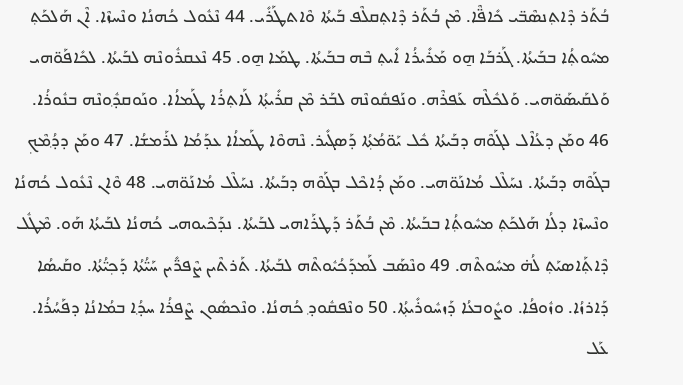ܒܳܬܰܪ ܕܶܐܬ݂ܢܣܶܒ̈ܝ ܟܺܐܦ̈ܶܐ. ܡܶܢ ܒܳܬܰܪ ܕܶܐܬ݂ܩܠܶܦ ܒܰܝܬܳܐ ܘܶܐܬܛܰܪܺܝ. 44 ܢܶܥܽܘܠ ܟܳܗܢܳܐ ܘܢܶܚܙܶܐ. ܐܶܢ ܗܰܠܟܰܬ݂ ܡܚܽܘܬ݂ܳܐ ܒܒܰܝܬܳܐ. ܓܰܪܒܰܐ ܗ̱ܘ ܡܰܪܺܝܪܳܐ ܐܺܝܬ݂ ܒܶܗ ܒܒܰܝܬܳܐ. ܛܡܰܐ ܗ̱ܘ. 45 ܢܶܥܩܪܽܘܢܶܗ ܠܒܰܝܬܳܐ. ܠܟܺܐܦܰܘ̈ܗܝ ܘܰܠܩܰܝܣܰܘ̈ܗܝ. ܘܰܠܟܽܠܶܗ ܥܰܦܪܶܗ. ܘܢܰܦܩܽܘܢܶܗ ܠܒܰܪ ܡܶܢ ܩܪܺܝܬ݂ܳܐ ܠܰܐܬ݂ܪܳܐ ܛܰܡܐܳܐ. ܘܢܰܘܩܕ݂ܽܘܢܶܗ ܒܢܽܘܪܳܐ. 46 ܘܡܰܢ ܕܥܳܐܶܠ ܠܓܰܘܶܗ ܕܒܰܝܬܳܐ ܟܽܠ ܝܰܘ̈ܡܳܬ݂ܳܐ ܕܰܣܓܺܝܪ. ܢܶܗܘܶܐ ܛܰܡܐܳܐ ܥܕܰܡܳܐ ܠܪܰܡܫܳܐ. 47 ܘܡܰܢ ܕܕ݂ܳܡܶܟ݂ ܒܓܰܘܶܗ ܕܒܰܝܬܳܐ. ܢܚܰܠܶܠ ܡܳܐܢܰܘ̈ܗܝ. ܘܡܰܢ ܕܳܐܟܶܠ ܒܓܰܘܶܗ ܕܒܰܝܬܳܐ. ܢܚܰܠܶܠ ܡܳܐܢܰܘ̈ܗܝ. 48 ܘܶܐܢ ܢܶܥܽܘܠ ܟܳܗܢܳܐ ܘܢܶܚܙܶܐ ܕܠܳܐ ܗܰܠܟܰܬ݂ ܡܚܽܘܬ݂ܳܐ ܒܒܰܝܬܳܐ. ܡܶܢ ܒܳܬܰܪ ܕܰܛܪܰܐܗܝ ܠܒܰܝܬܳܐ. ܢܕܰܟܶܝܘܗܝ ܟܳܗܢܳܐ ܠܒܰܝܬܳܐ ܗܰܘ. ܡܶܛܽܠ ܕܶܐܬ݂ܰܐܣܝܰܬ݂ ܠܳܗ̇ ܡܚܽܘܬܶܗ. 49 ܘܢܶܣܰܒ ܠܰܡܕܰܟܳܝܽܘܬܶܗ ܠܒܰܝܬܳܐ. ܬܰܪܬܶܝܢ ܨܶܦܖ̈ܺܝܢ ܚܰܝ̈ܳܬܳܐ ܕܰܟ݂ܝ̈ܳܬܳܐ. ܘܩܰܝܣܳܐ ܕܰܐܪܙܳܐ. ܘܙܽܘܦܳܐ. ܘܨܽܘܒܥܳܐ ܕܰܙܚܽܘܪܺܝܬ݂ܳܐ. 50 ܘܢܶܦܩܽܘܕ݂ ܟܳܗܢܳܐ. ܘܢܶܟܣܽܘܢ ܨܶܦܪܳܐ ܚܕ݂ܳܐ ܒܡܳܐܢܳܐ ܕܦܰܚܳܪܳܐ. ܥܰܠ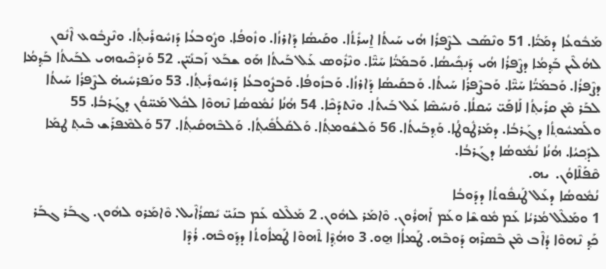ܡܰܒܽܘܥܳܐ ܕܡܰܝ̈ܳܐ. 51 ܘܢܶܣܰܒ ܠܨܶܦܪܳܐ ܗܳܝ ܚܰܝܬܳܐ ܐ̱ܚܪܺܬܳܐ. ܘܩܰܝܣܳܐ ܕܰܐܪܙܳܐ. ܘܙܽܘܦܳܐ. ܘܨܽܘܒܥܳܐ ܕܰܙܚܽܘܪܺܝܬ݂ܳܐ. ܘܢܶܨܒܽܘܥ ܐܶܢܽܘܢ ܠܗܳܠܶܝܢ ܒܰܕ݂ܡܳܐ ܕܨܶܦܪܳܐ ܗܳܝ ܕܰܢܟ݂ܺܝܣܳܐ. ܘܰܒܡܰܝ̈ܳܐ ܚܰܝ̈ܶܐ. ܘܢܶܪܽܘܣ ܥܰܠ ܒܰܝܬܳܐ ܗܰܘ ܫܒܰܥ ܙܰܒܢܺܝ̈ܢ. 52 ܘܰܢܕܰܟܶܝܘܗܝ ܠܒܰܝܬܳܐ ܒܰܕ݂ܡܳܐ ܕܨܶܦܪܳܐ. ܘܰܒܡܰܝ̈ܳܐ ܚܰܝ̈ܶܐ. ܘܰܒܨܶܦܪܳܐ ܚܰܝܬܳܐ. ܘܰܒܩܰܝܣܳܐ ܕܰܐܪܙܳܐ. ܘܰܒܙܽܘܦܳܐ. ܘܰܒܨܽܘܒܥܳܐ ܕܰܙܚܽܘܪܺܝܬ݂ܳܐ. 53 ܘܢܰܦܪܚܺܝܗ̇ ܠܨܶܦܪܳܐ ܚܰܝܬܳܐ ܠܒܰܪ ܡܶܢ ܩܪܺܝܬ݂ܳܐ ܠܰܐܦܰܝ̈ ܚܰܩܠܳܐ. ܘܰܢܚܰܣܶܐ ܥܰܠ ܒܰܝܬܳܐ. ܘܢܶܬܕܰܟܶܐ. 54 ܗܳܢܳܐ ܢܳܡܽܘܣܳܐ ܢܶܗܘܶܐ ܠܟܽܠ ܡܰܚ̈ܘܳܢ ܕܓܰܪܒܳܐ. 55 ܘܠܰܡܚܽܘܬ݂ܳܐ ܕܓܰܪܒܳܐ. ܕܡܰܪܛܽܘܛܳܐ. ܘܰܕ݂ܒܰܝܬܳܐ. 56 ܘܰܠܫܽܘܡܬ݂ܳܐ. ܘܰܠܩܰܠܳܦܺܝܬ݂ܳܐ. ܘܰܠܒܶܗܩܺܝܬ݂ܳܐ. 57 ܘܰܠܡܶܦܪܰܫ ܒܶܝܬ݂ ܛܡܰܐ ܠܕܰܟ݂ܝܳܐ. ܗܳܢܳܐ ܢܳܡܽܘܣܳܐ ܕܓܰܪܒܳܐ.
ܩܶܦܰܠܶܐܘܳܢ.  ܝܗ.
ܢܳܡܽܘܣܳܐ ܕܥܰܠ ܛܰܢܦܽܘܬܳܐ ܕܕܰܘܒܳܐ
1 ܘܡܰܠܶܠ ܡܳܪܝܳܐ ܥܰܡ ܡܽܘܫܶܐ ܘܥܰܡ ܐܰܗܪܽܘܢ. ܘܶܐܡܰܪ ܠܗܽܘܢ. 2 ܡܰܠܶܠܘ ܥܰܡ ܒܢܰܝ̈ ܝܺܣܪܳܐܶܝܠ. ܘܶܐܡܰܪܘ ܠܗܽܘܢ. ܓܒܰܪ ܓܒܰܪ ܟܰܕ݂ ܢܶܗܘܶܐ ܕܳܐܶܒ ܡܶܢ ܒܶܣܪܶܗ ܕܰܘܒܶܗ. ܛܰܡܐܳܐ ܗ̱ܘ. 3 ܘܗܳܕ݂ܶܐ ܬܶܗܘܶܐ ܛܰܡܐܽܘܬܳܐ ܕܕ݂ܰܘܒܶܗ. ܪܳܕܶܐ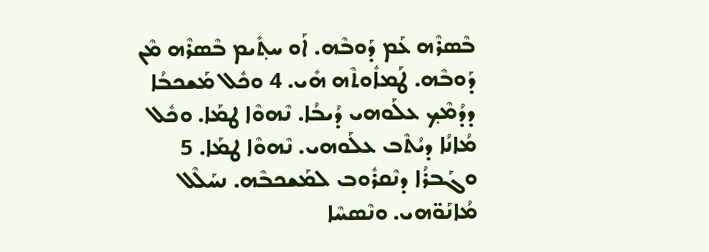ܒܶܣܪܶܗ ܥܰܡ ܕܰܘܒܶܗ. ܐܰܘ ܚܬ݂ܺܝܡ ܒܶܣܪܶܗ ܡܶܢ ܕܰܘܒܶܗ. ܛܰܡܐܽܘܬܶܗ ܗܺܝ. 4 ܘܟܽܠ ܡܰܫܟܒܳܐ ܕܕܳܡܶܟ݂ ܥܠܰܘܗܝ ܕܳܝܒܳܐ. ܢܶܗܘܶܐ ܛܡܰܐ. ܘܟܽܠ ܡܳܐܢܳܐ ܕܝܳܬܶܒ ܥܠܰܘܗܝ. ܢܶܗܘܶܐ ܛܡܰܐ. 5 ܘܓܰܒܪܳܐ ܕܢܶܩܪܽܘܒ ܠܡܰܫܟܒܶܗ. ܢܚܰܠܶܠ ܡܳܐܢܰܘ̈ܗܝ. ܘܢܶܣܚܶܐ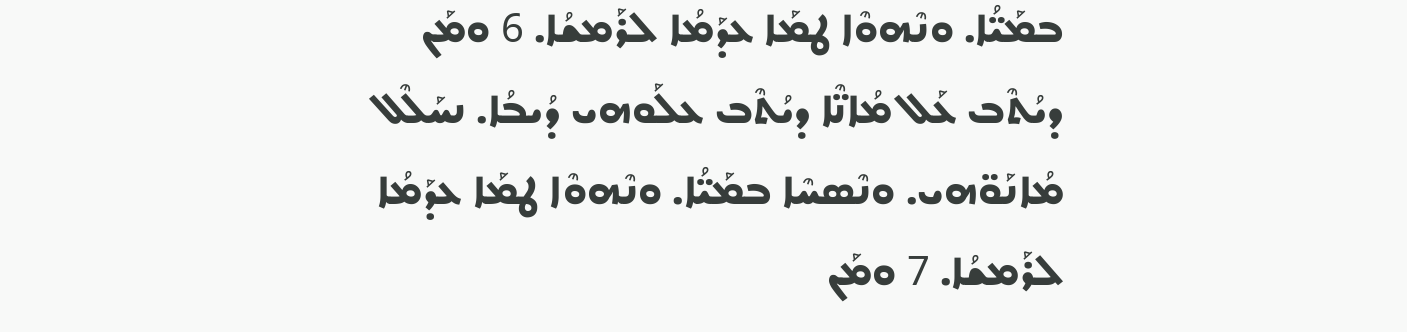ܒܡܰܝ̈ܳܐ. ܘܢܶܗܘܶܐ ܛܡܰܐ ܥܕܰܡܳܐ ܠܪܰܡܫܳܐ. 6 ܘܡܰܢ ܕܝܳܬܶܒ ܥܰܠ ܡܳܐܢ̈ܶܐ ܕܝܳܬܶܒ ܥܠܰܘܗܝ ܕܳܝܒܳܐ. ܢܚܰܠܶܠ ܡܳܐܢܰܘ̈ܗܝ. ܘܢܶܣܚܶܐ ܒܡܰܝ̈ܳܐ. ܘܢܶܗܘܶܐ ܛܡܰܐ ܥܕܰܡܳܐ ܠܪܰܡܫܳܐ. 7 ܘܡܰܢ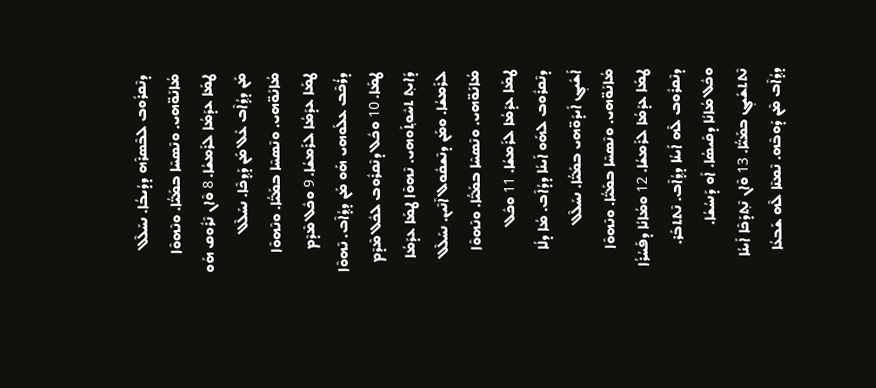ܕܢܶܩܪܽܘܒ ܠܒܶܣܪܶܗ ܕܕܳܝܒܳܐ. ܢܚܰܠܶܠ ܡܳܐܢܰܘ̈ܗܝ. ܘܢܶܣܚܶܐ ܒܡܰܝ̈ܳܐ. ܘܢܶܗܘܶܐ ܛܡܰܐ ܥܕܰܡܳܐ ܠܪܰܡܫܳܐ. 8 ܘܶܐܢ ܢܶܪܽܘܩ ܗܰܘ ܡܰܢ ܕܕ݂ܳܐܶܒ ܥܰܠ ܡܰܢ ܕܰܕ݂ܟܶܐ. ܢܚܰܠܶܠ ܡܳܐܢܰܘ̈ܗܝ. ܘܢܶܣܚܶܐ ܒܡܰܝ̈ܳܐ. ܘܢܶܗܘܶܐ ܛܡܰܐ ܥܕܰܡܳܐ ܠܪܰܡܫܳܐ. 9 ܘܟܽܠ ܡܶܕܶܡ ܕܪܳܟܶܒ ܥܠܰܘܗܝ ܗܰܘ ܡܰܢ ܕܕ݂ܳܐܶܒ. ܢܶܗܘܶܐ ܛܡܰܐ. 10 ܘܟܽܠ ܕܢܶܩܪܽܘܒ ܠܟܽܠ ܡܶܕܶܡ ܕܺܐܝܬ݂ ܬܚܽܘܬ݂ܰܘܗܝ. ܢܶܗܘܶܐ ܛܡܰܐ ܥܕܰܡܳܐ ܠܪܰܡܫܳܐ. ܘܡܰܢ ܕܢܶܫܩܽܘܠ ܐܶܢܶܝܢ. ܢܚܰܠܶܠ ܡܳܐܢܰܘ̈ܗܝ. ܘܢܶܣܚܶܐ ܒܡܰܝ̈ܳܐ. ܘܢܶܗܘܶܐ ܛܡܰܐ ܥܕܰܡܳܐ ܠܪܰܡܫܳܐ. 11 ܘܟܽܠ ܕܢܶܩܪܽܘܒ ܠܗܰܘ ܐܰܝܢܳܐ ܕܕܳܐܶܒ. ܡܳܐ ܕܠܳܐ ܐܰܫܺܝܓ݂ ܐܺܝܕܰܘ̈ܗܝ ܒܡܰܝ̈ܳܐ. ܢܚܰܠܶܠ ܡܳܐܢܰܘ̈ܗܝ. ܘܢܶܣܚܶܐ ܒܡܰܝ̈ܳܐ. ܘܢܶܗܘܶܐ ܛܡܰܐ ܥܕܰܡܳܐ ܠܪܰܡܫܳܐ. 12 ܘܡܳܐܢܳܐ ܕܦܰܚܳܪܳܐ ܕܢܶܩܪܽܘܒ ܠܶܗ ܐܰܝܢܳܐ ܕܕ݂ܳܐܶܒ. ܢܶܬܬܒܰܪ. ܘܟܽܠ ܡܳܐܢܳܐ ܕܩܰܝܣܳܐ. ܐܰܘ ܕܰܢܚܳܫܳܐ. ܢܶܬܬܫܺܝܓ݂ ܒܡܰܝ̈ܳܐ. 13 ܘܶܐܢ ܢܶܬ݂ܕܰܟܶܐ ܐܰܝܢܳܐ ܕܕ݂ܳܐܶܒ ܡܶܢ ܕܰܘܒܶܗ. ܢܶܡܢܶܐ ܠܶܗ ܫܰܒܥܳܐ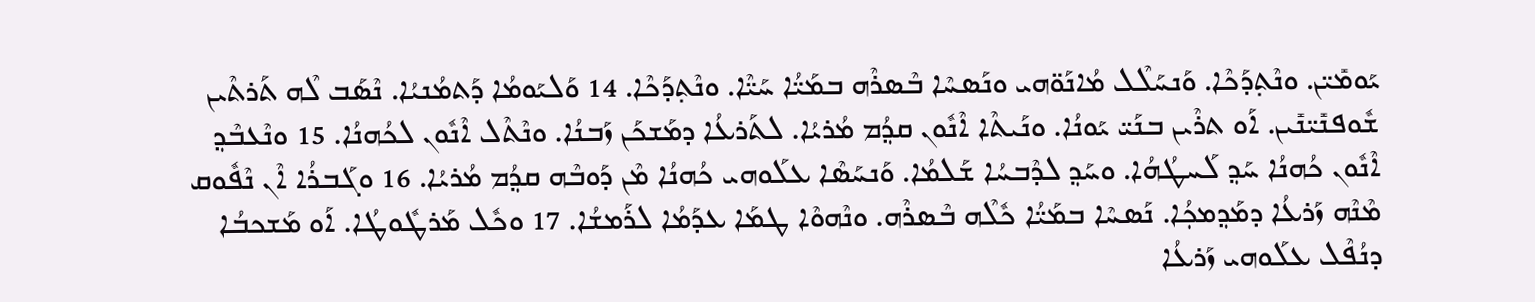ܝܰܘܡܺܝ̈ܢ. ܘܢܶܬ݂ܕܰܟܶܐ. ܘܰܢܚܰܠܶܠ ܡܳܐܢܰܘ̈ܗܝ ܘܢܰܣܚܶܐ ܒܶܣܪܶܗ ܒܡܰܝ̈ܳܐ ܚܰܝ̈ܶܐ. ܘܢܶܬ݂ܕܰܟܶܐ. 14 ܘܰܠܝܰܘܡܳܐ ܕܰܬܡܳܢܝܳܐ. ܢܶܣܰܒ ܠܶܗ ܬܰܪܬܶܝܢ ܫܽܘܦܢܺܝ̈ܢܺܝܢ. ܐܰܘ ܬܪܶܝܢ ܒܢܰܝ̈ ܝܰܘܢܳܐ. ܘܢܰܝܬܶܐ ܐܶܢܽܘܢ ܩܕ݂ܳܡ ܡܳܪܝܳܐ. ܠܬܰܪܥܳܐ ܕܡܰܫܟܰܢ ܙܰܒܢܳܐ. ܘܢܶܬܶܠ ܐܶܢܽܘܢ ܠܟܳܗܢܳܐ. 15 ܘܢܶܥܒܶܕ݂ ܐܶܢܽܘܢ ܟܳܗܢܳܐ ܚܰܕ݂ ܠܰܚܛܳܗܳܐ. ܘܚܰܕ݂ ܠܕܶܒܚܳܐ ܫܰܠܡܳܐ. ܘܰܢܚܰܣܶܐ ܥܠܰܘܗܝ ܟܳܗܢܳܐ ܡܶܢ ܕܰܘܒܶܗ ܩܕ݂ܳܡ ܡܳܪܝܳܐ. 16 ܘܓܰܒܪܳܐ ܐܶܢ ܢܶܦܽܘܩ ܡܶܢܶܗ ܙܰܪܥܳܐ ܕܡܰܕ݂ܡܟ݂ܳܐ. ܢܰܣܚܶܐ ܒܡܰܝ̈ܳܐ ܟܽܠܶܗ ܒܶܣܪܶܗ. ܘܢܶܗܘܶܐ ܛܡܰܐ ܥܕܰܡܳܐ ܠܪܰܡܫܳܐ. 17 ܘܟܽܠ ܡܰܪܛܽܘܛܳܐ. ܐܰܘ ܡܰܫܟܒܳܐ ܕܢܳܦܶܠ ܥܠܰܘܗܝ ܙܰܪܥܳܐ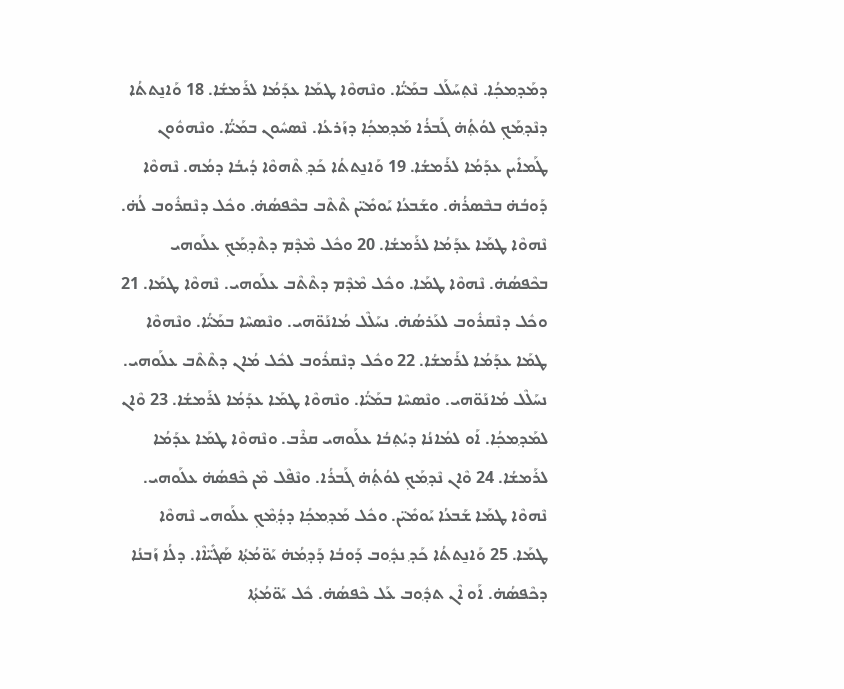ܕܡܰܕ݂ܡܟ݂ܳܐ. ܢܶܬ݂ܚܰܠܰܠ ܒܡܰܝ̈ܳܐ. ܘܢܶܗܘܶܐ ܛܡܰܐ ܥܕܰܡܳܐ ܠܪܰܡܫܳܐ. 18 ܘܰܐܢ̱ܬܬܳܐ ܕܢܶܕ݂ܡܰܟ݂ ܠܘܳܬ݂ܳܗ̇ ܓܰܒܪܳܐ ܡܰܕ݂ܡܟ݂ܳܐ ܕܙܰܪܥܳܐ. ܢܶܣܚܽܘܢ ܒܡܰܝ̈ܳܐ. ܘܢܶܗܘܽܘܢ ܛܰܡܐܺܝܢ ܥܕܰܡܳܐ ܠܪܰܡܫܳܐ. 19 ܘܰܐܢ̱ܬܬܳܐ ܟܰܕ݂ ܬܶܗܘܶܐ ܕܳܝܒܳܐ ܕܡܳܗ. ܢܶܗܘܶܐ ܕܰܘܒܳܗ̇ ܒܒܶܣܪܳܗ̇. ܘܫܰܒܥܳܐ ܝܰܘܡܺܝ̈ܢ ܬܶܬܶܒ ܒܟܶܦܣܳܗ̇. ܘܟܽܠ ܕܢܶܩܪܽܘܒ ܠܳܗ̇. ܢܶܗܘܶܐ ܛܡܰܐ ܥܕܰܡܳܐ ܠܪܰܡܫܳܐ. 20 ܘܟܽܠ ܡܶܕܶܡ ܕܬܶܕ݂ܡܰܟ݂ ܥܠܰܘܗܝ ܒܟܶܦܣܳܗ̇. ܢܶܗܘܶܐ ܛܡܰܐ. ܘܟܽܠ ܡܶܕܶܡ ܕܬܶܬܶܒ ܥܠܰܘܗܝ. ܢܶܗܘܶܐ ܛܡܰܐ. 21 ܘܟܽܠ ܕܢܶܩܪܽܘܒ ܠܥܰܪܣܳܗ̇. ܢܚܰܠܶܠ ܡܳܐܢܰܘ̈ܗܝ. ܘܢܶܣܚܶܐ ܒܡܰܝ̈ܳܐ. ܘܢܶܗܘܶܐ ܛܡܰܐ ܥܕܰܡܳܐ ܠܪܰܡܫܳܐ. 22 ܘܟܽܠ ܕܢܶܩܪܽܘܒ ܠܟܽܠ ܡܳܐܢ ܕܬܶܬܶܒ ܥܠܰܘܗܝ. ܢܚܰܠܶܠ ܡܳܐܢܰܘ̈ܗܝ. ܘܢܶܣܚܶܐ ܒܡܰܝ̈ܳܐ. ܘܢܶܗܘܶܐ ܛܡܰܐ ܥܕܰܡܳܐ ܠܪܰܡܫܳܐ. 23 ܘܶܐܢ ܠܡܰܕ݂ܡܟ݂ܳܐ. ܐܰܘ ܠܡܳܐܢܳܐ ܕܝܳܬ݂ܒܳܐ ܥܠܰܘܗܝ ܩܪܶܒ. ܘܢܶܗܘܶܐ ܛܡܰܐ ܥܕܰܡܳܐ ܠܪܰܡܫܳܐ. 24 ܘܶܐܢ ܢܶܕ݂ܡܰܟ݂ ܠܘܳܬ݂ܳܗ̇ ܓܰܒܪܳܐ. ܘܢܶܦܶܠ ܡܶܢ ܟܶܦܣܳܗ̇ ܥܠܰܘܗܝ. ܢܶܗܘܶܐ ܛܡܰܐ ܫܰܒܥܳܐ ܝܰܘܡܺܝ̈ܢ. ܘܟܽܠ ܡܰܕ݂ܡܟ݂ܳܐ ܕܕ݂ܳܡܶܟ݂ ܥܠܰܘܗܝ ܢܶܗܘܶܐ ܛܡܰܐ. 25 ܘܰܐܢ̱ܬܬܳܐ ܟܰܕ݂ ܢܕ݂ܽܘܒ ܕܰܘܒܳܐ ܕܰܕ݂ܡܳܗ̇ ܝܰܘ̈ܡܳܬ݂ܳܐ ܣܰܓܺܝ̈ܐܶܐ. ܕܠܳܐ ܙܰܒܢܳܐ ܕܟܶܦܣܳܗ̇. ܐܰܘ ܐܶܢ ܬܕ݂ܽܘܒ ܥܰܠ ܟܶܦܣܳܗ̇. ܟܽܠ ܝܰܘ̈ܡܳܬ݂ܳܐ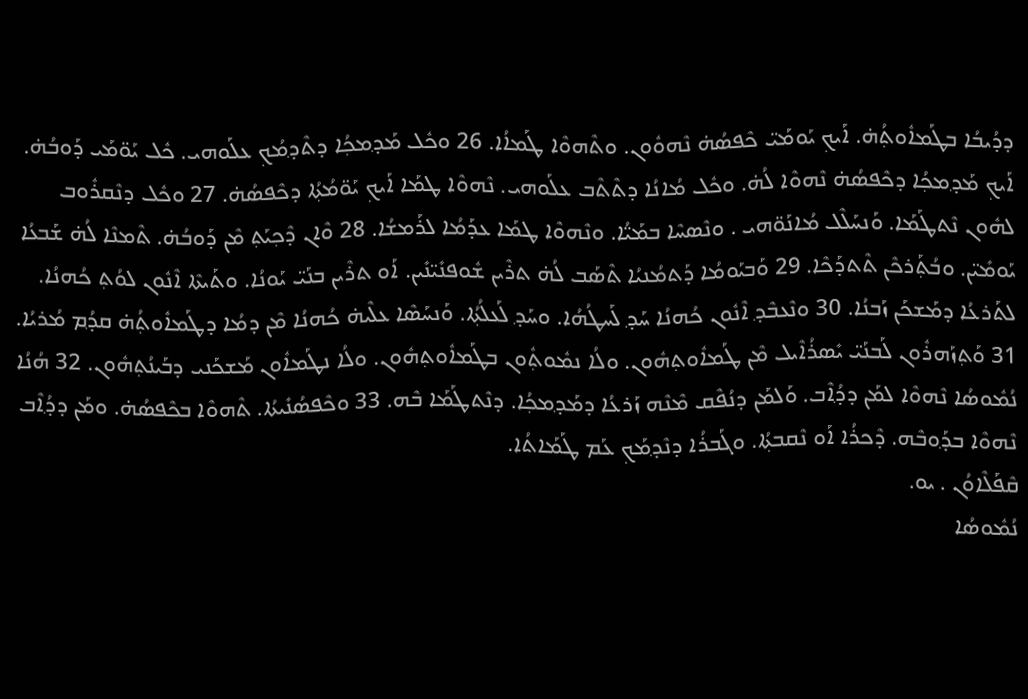ܕܕܳܝܒܳܐ ܒܛܰܡܐܽܘܬ݂ܳܗ̇. ܐܰܝܟ݂ ܝܰܘܡܰܝ̈ ܟܶܦܣܳܗ̇ ܢܶܗܘܽܘܢ. ܘܬܶܗܘܶܐ ܛܰܡܐܳܐ. 26 ܘܟܽܠ ܡܰܕ݂ܡܟ݂ܳܐ ܕܬܶܕ݂ܡܳܟ݂ ܥܠܰܘܗܝ. ܟܽܠ ܝܰܘ̈ܡܰܝ ܕܰܘܒܳܗ̇. ܐܰܝܟ݂ ܡܰܕ݂ܡܟ݂ܳܐ ܕܟܶܦܣܳܗ̇ ܢܶܗܘܶܐ ܠܳܗ̇. ܘܟܽܠ ܡܳܐܢܳܐ ܕܬܶܬܶܒ ܥܠܰܘܗܝ. ܢܶܗܘܶܐ ܛܡܰܐ ܐܰܝܟ݂ ܝܰܘ̈ܡܳܬ݂ܳܐ ܕܟܶܦܣܳܗ̇. 27 ܘܟܽܠ ܕܢܶܩܪܽܘܒ ܠܗܽܘܢ ܢܶܬܛܰܡܰܐ. ܘܰܢܚܰܠܶܠ ܡܳܐܢܰܘ̈ܗܝ . ܘܢܶܣܚܶܐ ܒܡܰܝ̈ܳܐ. ܘܢܶܗܘܶܐ ܛܡܰܐ ܥܕܰܡܳܐ ܠܪܰܡܫܳܐ. 28 ܘܶܐܢ ܕܶܟ݂ܝܰܬ݂ ܡܶܢ ܕܰܘܒܳܗ̇. ܬܶܡܢܶܐ ܠܳܗ̇ ܫܰܒܥܳܐ ܝܰܘܡܺܝ̈ܢ. ܘܒܳܬ݂ܰܪܟܶܢ ܬܶܬܕܰܟܶܐ. 29 ܘܰܒܝܰܘܡܳܐ ܕܰܬܡܳܢܝܳܐ ܬܶܣܰܒ ܠܳܗ̇ ܬܪܶܝܢ ܫܽܘܦܢܺܝ̈ܢܺܝܢ. ܐܰܘ ܬܪܶܝܢ ܒܢܰܝ̈ ܝܰܘܢܳܐ. ܘܬܰܝܬܶܐ ܐܶܢܽܘܢ ܠܘܳܬ݂ ܟܳܗܢܳܐ. ܠܬܰܪܥܳܐ ܕܡܰܫܟܰܢ ܙܰܒܢܳܐ. 30 ܘܢܶܥܒܶܕ݂ ܐܶܢܽܘܢ ܟܳܗܢܳܐ ܚܰܕ݂ ܠܰܚܛܳܗܳܐ. ܘܚܰܕ݂ ܠܰܥܠܳܬ݂ܳܐ. ܘܰܢܚܰܣܶܐ ܥܠܶܝܗ̇ ܟܳܗܢܳܐ ܡܶܢ ܕܡܳܐ ܕܛܰܡܐܽܘܬ݂ܳܗ̇ ܩܕ݂ܳܡ ܡܳܪܝܳܐ. 31 ܘܰܬ݂ܙܰܗܪܽܘܢ ܠܰܒܢܰܝ̈ ܝܺܣܪܳܐܶܝܠ ܡܶܢ ܛܰܡܐܽܘܬ݂ܗܽܘܢ. ܘܠܳܐ ܢܡܽܘܬ݂ܽܘܢ ܒܛܰܡܐܽܘܬ݂ܗܽܘܢ. ܘܠܳܐ ܢܛܰܡܐܽܘܢ ܡܰܫܟܰܢܝ ܕܒܰܝܢܳܬ݂ܗܽܘܢ. 32 ܗܳܢܳܐ ܢܳܡܽܘܣܳܐ ܢܶܗܘܶܐ ܠܡܰܢ ܕܕ݂ܳܐܶܒ. ܘܰܠܡܰܢ ܕܢܳܦܶܩ ܡܶܢܶܗ ܙܰܪܥܳܐ ܕܡܰܕ݂ܡܟ݂ܳܐ. ܕܢܶܬܛܰܡܰܐ ܒܶܗ. 33 ܘܟܶܦܣܳܢܺܝܬܳܐ. ܬܶܗܘܶܐ ܒܟܶܦܣܳܗ̇. ܘܡܰܢ ܕܕ݂ܳܐܶܒ ܢܶܗܘܶܐ ܒܕ݂ܰܘܒܶܗ. ܕܶܟܪܳܐ ܐܰܘ ܢܶܩܒܬ݂ܳܐ. ܘܓܰܒܪܳܐ ܕܢܶܕ݂ܡܰܟ݂ ܥܰܡ ܛܰܡܰܐܬܳܐ.
ܩܶܦܰܠܶܐܘܳܢ . ܝܘ.
ܢܳܡܽܘܣܳܐ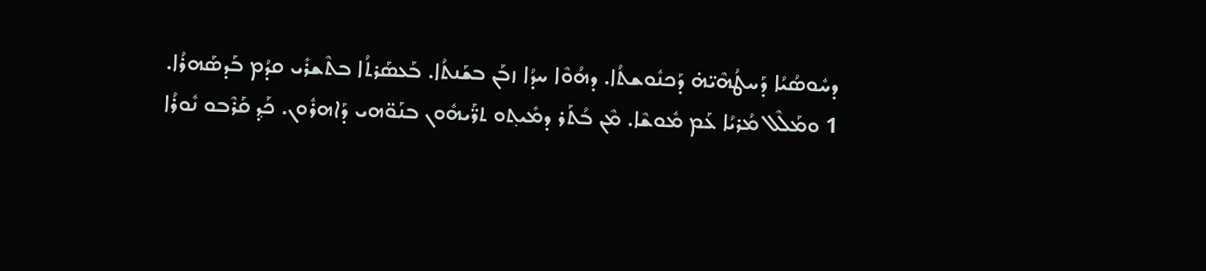ܕܚܽܘܣܳܝܳܐ ܕܰܚܛܳܗܶܝ̈ܗ̇ ܕܰܟܢܽܘܫܬܳܐ. ܕܗܳܘܶܐ ܚܕܳܐ ܙܒܰܢ ܒܫܰܢܬܳܐ. ܒܰܥܣܰܪܬܳܐ ܒܬܶܫܪܺܝ ܩܕܳܡ ܒܰܕܣܰܗܪܳܐ.
1 ܘܡܰܠܶܠ ܡܳܪܝܳܐ ܥܰܡ ܡܽܘܫܶܐ. ܡܶܢ ܒܳܬܰܪ ܕܡܺܝܬ݂ܘ ܬܖ̈ܰܝܗܽܘܢ ܒܢܰܘ̈ܗܝ ܕܰܐܗܪܽܘܢ. ܟܰܕ݂ ܩܰܪܶܒܘ ܢܽܘܪܳܐ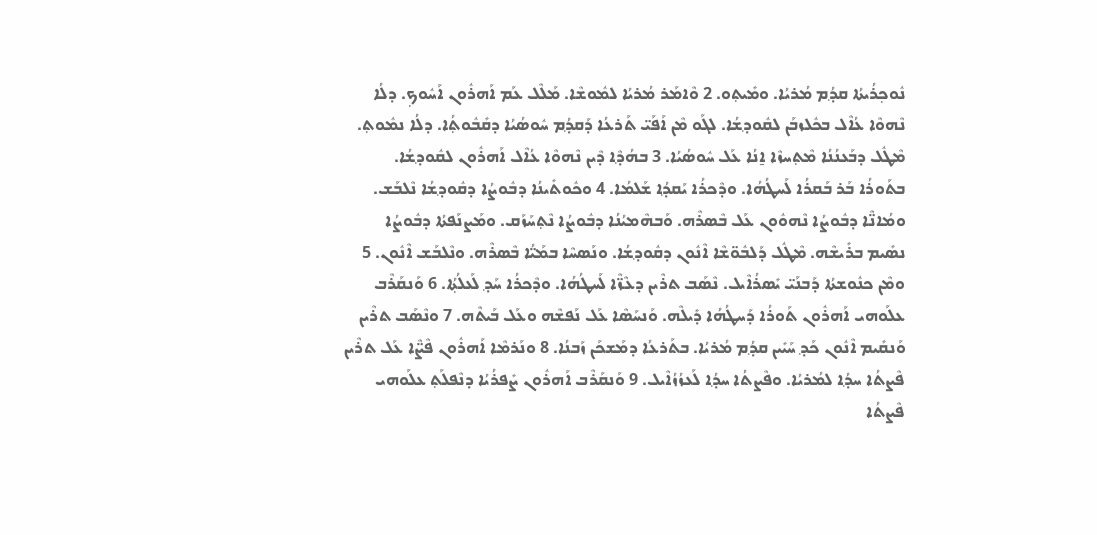ܢܽܘܟ݂ܪܳܝܬܳܐ ܩܕ݂ܳܡ ܡܳܪܝܳܐ. ܘܡܺܝܬ݂ܘ. 2 ܘܶܐܡܰܪ ܡܳܪܝܳܐ ܠܡܽܘܫܶܐ. ܡܰܠܶܠ ܥܰܡ ܐܰܗܪܽܘܢ ܐܰܚܽܘܟ݂. ܕܠܳܐ ܢܶܗܘܶܐ ܥܳܐܶܠ ܒܟܽܠܙܒܰܢ ܠܩܽܘܕ݂ܫܳܐ. ܠܓܰܘ ܡܶܢ ܐܰܦܰܝ̈ ܬܰܪܥܳܐ ܕܰܩܕ݂ܳܡ ܚܽܘܣܳܝܳܐ ܕܩܺܒܽܘܬ݂ܳܐ. ܕܠܳܐ ܢܡܽܘܬ݂. ܡܶܛܽܠ ܕܒܰܥܢܳܢܳܐ ܡܶܬ݂ܚܙܶܐ ܐ̱ܢܳܐ ܥܰܠ ܚܽܘܣܳܝܳܐ. 3 ܒܗܳܕ݂ܶܐ ܕܶܝܢ ܢܶܗܘܶܐ ܥܳܐܶܠ ܐܰܗܪܽܘܢ ܠܩܽܘܕ݂ܫܳܐ. ܒܬܰܘܪܳܐ ܒܰܪ ܒܰܩܪܳܐ ܠܰܚܛܳܗܳܐ. ܘܕܶܟܪܳܐ ܝܰܩܕ݂ܳܐ ܫܰܠܡܳܐ. 4 ܘܟܽܘܬܺܝܢܳܐ ܕܒܽܘܨܳܐ ܕܩܽܘܕ݂ܫܳܐ ܢܶܠܒܰܫ. ܘܡܳܐܢ̈ܶܐ ܕܒܽܘܨܳܐ ܢܶܗܘܽܘܢ ܥܰܠ ܒܶܣܪܶܗ. ܘܰܒܗܶܡܝܳܢܳܐ ܕܒܽܘܨܳܐ ܢܶܬ݂ܚܰܙܰܩ. ܘܡܰܨܢܰܦܬܳܐ ܕܒܽܘܨܳܐ ܢܣܺܝܡ ܒܪܺܝܫܶܗ. ܡܶܛܽܠ ܕܰܠܒܽܘ̈ܫܶܐ ܐܶܢܽܘܢ ܕܩܽܘܕ݂ܫܳܐ. ܘܢܰܣܚܶܐ ܒܡܰܝ̈ܳܐ ܒܶܣܪܶܗ. ܘܢܶܠܒܰܫ ܐܶܢܽܘܢ. 5 ܘܡܶܢ ܟܢܽܘܫܬܳܐ ܕܰܒܢܰܝ̈ ܝܺܣܪܳܐܶܝܠ. ܢܶܣܰܒ ܬܪܶܝܢ ܕܥܶܙ̈ܶܐ ܠܰܚܛܳܗܳܐ. ܘܕܶܟܪܳܐ ܚܰܕ݂ ܠܰܥܠܳܬ݂ܳܐ. 6 ܘܰܢܩܰܪܶܒ ܥܠܰܘܗܝ ܐܰܗܪܽܘܢ ܬܰܘܪܳܐ ܕܰܚܛܳܗܳܐ ܕܺܝܠܶܗ. ܘܰܢܚܰܣܶܐ ܥܰܠ ܢܰܦܫܶܗ ܘܥܰܠ ܒܰܝܬܶܗ. 7 ܘܢܶܣܰܒ ܬܪܶܝܢ ܘܰܢܩܺܝܡ ܐܶܢܽܘܢ ܟܰܕ݂ ܚܰܝܺܝܢ ܩܕ݂ܳܡ ܡܳܪܝܳܐ. ܒܬܰܪܥܳܐ ܕܡܰܫܟܰܢ ܙܰܒܢܳܐ. 8 ܘܢܰܪܡܶܐ ܐܰܗܪܽܘܢ ܦܶܨ̈ܶܐ ܥܰܠ ܬܪܶܝܢ ܦܶܨܬܳܐ ܚܕ݂ܳܐ ܠܡܳܪܝܳܐ. ܘܦܶܨܬܳܐ ܚܕ݂ܳܐ ܠܰܥܙܳܙܳܐܶܝܠ. 9 ܘܰܢܩܰܪܶܒ ܐܰܗܪܽܘܢ ܨܺܦܪܳܝܳܐ ܕܢܶܦܠܰܬ݂ ܥܠܰܘܗܝ ܦܶܨܬܳܐ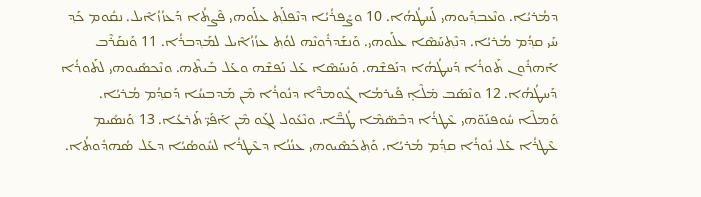ܕܡܳܪܝܳܐ. ܘܢܶܥܒܕ݂ܺܝܘܗܝ ܠܰܚܛܳܗܳܐ. 10 ܘܨܺܦܪܳܝܳܐ ܕܢܶܦܠܰܬ݂ ܥܠܰܘܗܝ ܦܶܨܬܳܐ ܕܰܥܙܳܙܳܐܶܝܠ. ܢܩܽܘܡ ܟܰܕ݂ ܚܰܝ ܩܕ݂ܳܡ ܡܳܪܝܳܐ. ܕܢܶܬ݂ܚܰܣܶܐ ܥܠܰܘܗܝ. ܘܰܢܫܰܕܪܽܘܢܶܗ ܠܘܳܬ݂ ܥܙܳܙܳܐܶܝܠ ܠܡܰܕ݂ܒܪܳܐ. 11 ܘܰܢܩܰܪܶܒ ܐܰܗܪܽܘܢ ܬܰܘܪܳܐ ܕܰܚܛܳܗܳܐ ܕܢܰܦܫܶܗ. ܘܰܢܚܰܣܶܐ ܥܰܠ ܢܰܦܫܶܗ ܘܥܰܠ ܒܰܝܬܶܗ. ܘܢܶܟܣܺܝܘܗܝ ܠܬܰܘܪܳܐ ܕܰܚܛܳܗܳܐ. 12 ܘܢܶܣܰܒ ܡ̇ܠܶܐ̣ ܦܺܝܪܡܳܐ ܓܽܘܡܖ̈ܶܐ ܕܢܽܘܪܳܐ ܡܶܢ ܡܰܕܒܚܳܐ ܕܰܩܕ݂ܳܡ ܡܳܪܝܳܐ. ܘܰܡܠܶܐ ܚܽܘܦܢܰܘ̈ܗܝ ܥܶܛܪܳܐ ܕܒܶܣ̈ܡܶܐ ܛܳܒ̈ܶܐ. ܘܢܶܥܽܘܠ ܠܓ݂ܰܘ ܡܶܢ ܐܰܦܰܝ̈ ܬܰܪܥܳܐ. 13 ܘܰܢܣܺܝܡ ܥܶܛܪܳܐ ܥܰܠ ܢܽܘܪܳܐ ܩܕ݂ܳܡ ܡܳܪܝܳܐ. ܘܰܬ݂ܟܰܣܶܝܘܗܝ ܥܢܳܢܳܐ ܕܥܶܛܪܳܐ ܠܚܽܘܣܳܝܳܐ ܕܥܰܠ ܣܳܗܕܽܘܬܳܐ.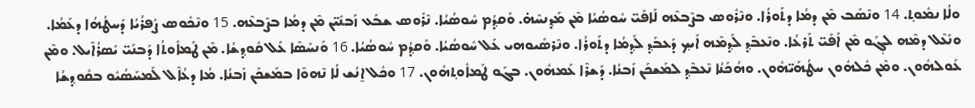ܘܠܳܐ ܢܡܽܘܬ݂. 14 ܘܢܶܣܰܒ ܡܶܢ ܕܡܳܐ ܕܬܰܘܪܳܐ. ܘܢܶܪܽܘܣ ܒܨܶܒܥܶܗ ܠܰܐܦܰܝ̈ ܚܽܘܣܳܝܳܐ ܡܶܢ ܡܰܕ݂ܢܚܶܗ̇. ܘܰܩܕ݂ܳܡ ܚܽܘܣܳܝܳܐ. ܢܶܪܽܘܣ ܫܒܰܥ ܙܰܒܢܺܝ̈ܢ ܡܶܢ ܕܡܳܐ ܒܨܶܒܥܶܗ. 15 ܘܢܶܟܽܘܣ ܨܺܦܪܳܝܳܐ ܕܰܚܛܳܗܳܐ ܕܥܰܡܳܐ. ܘܢܰܥܶܠ ܕܡܶܗ ܠܓ݂ܰܘ ܡܶܢ ܐܰܦܰܝ̈ ܬܰܪܥܳܐ. ܘܢܶܥܒܶܕ݂ ܠܰܕ݂ܡܶܗ ܐܰܝܟ݂ ܕܰܥܒܰܕ݂ ܠܰܕ݂ܡܳܐ ܕܬܰܘܪܳܐ. ܘܢܶܪܣܺܝܘܗܝ ܥܰܠ ܚܽܘܣܳܝܳܐ. ܘܰܩܕ݂ܳܡ ܚܽܘܣܳܝܳܐ. 16 ܘܰܢܚܰܣܶܐ ܥܰܠ ܩܽܘܕ݂ܫܳܐ. ܡܶܢ ܛܰܡܐܽܘܬܳܐ ܕܰܒܢܰܝ̈ ܝܺܣܪܳܐܶܝܠ. ܘܡܶܢ ܥܰܘܠܗܽܘܢ. ܘܡܶܢ ܟܽܠܗܽܘܢ ܚܛܳܗܰܝ̈ܗܽܘܢ. ܘܗܳܟܰܢܳܐ ܢܶܥܒܶܕ݂ ܠܡܰܫܟܰܢ ܙܰܒܢܳܐ. ܕܰܫܪܶܐ ܥܰܡܗܽܘܢ. ܒܓܰܘ ܛܰܡܐܽܘܬ݂ܗܽܘܢ. 17 ܘܟܽܠ ܐ̱ܢܳܫ ܠܳܐ ܢܶܗܘܶܐ ܒܡܰܫܟܰܢ ܙܰܒܢܳܐ. ܡܳܐ ܕܥܳܐܶܠ ܠܰܡܚܰܣܳܝܽܘ ܒܩܽܘܕ݂ܫܳܐ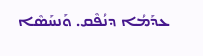ܥܕܰܡܳܐ ܕܢܳܦܶܩ. ܘܰܢܚܰܣܶܐ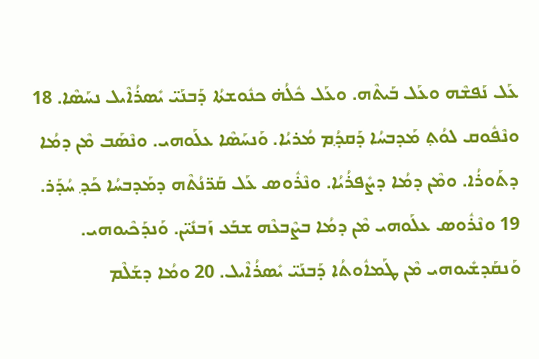ܥܰܠ ܢܰܦܫܶܗ ܘܥܰܠ ܒܰܝܬܶܗ. ܘܥܰܠ ܟܽܠܳܗ̇ ܟܢܽܘܫܬܳܐ ܕܰܒܢܰܝ̈ ܝܺܣܪܳܐܶܝܠ ܢܚܰܣܶܐ. 18 ܘܢܶܦܽܘܩ ܠܘܳܬ݂ ܡܰܕܒܚܳܐ ܕܰܩܕ݂ܳܡ ܡܳܪܝܳܐ. ܘܰܢܚܰܣܶܐ ܥܠܰܘܗܝ. ܘܢܶܣܰܒ ܡܶܢ ܕܡܳܐ ܕܬܰܘܪܳܐ. ܘܡܶܢ ܕܡܳܐ ܕܨܺܦܪܳܝܳܐ. ܘܢܶܪܽܘܣ ܥܰܠ ܩܰܖ̈ܢܳܬܶܗ ܕܡܰܕܒܚܳܐ ܟܰܕ݂ ܚܳܕܰܪ. 19 ܘܢܶܪܽܘܣ ܥܠܰܘܗܝ ܡܶܢ ܕܡܳܐ ܒܨܶܒܥܶܗ ܫܒܰܥ ܙܰܒܢܺܝ̈ܢ. ܘܰܢܕܰܟܶܝܘܗܝ. ܘܰܢܩܰܕܫܺܝܘܗܝ ܡܶܢ ܛܰܡܐܽܘܬܳܐ ܕܰܒܢܰܝ̈ ܝܺܣܪܳܐܶܝܠ. 20 ܘܡܳܐ ܕܫܰܠܶܡ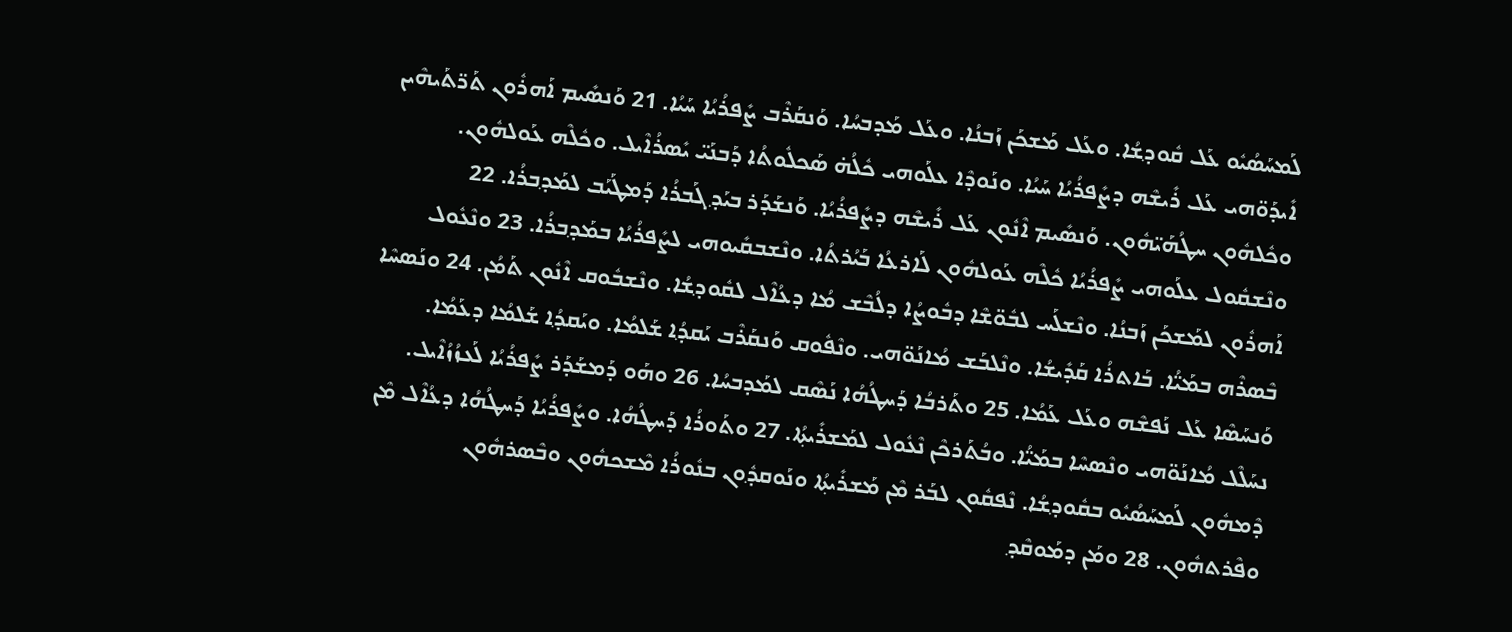ܠܰܡܚܰܣܳܝܽܘ ܥܰܠ ܩܽܘܕ݂ܫܳܐ. ܘܥܰܠ ܡܰܫܟܰܢ ܙܰܒܢܳܐ. ܘܥܰܠ ܡܰܕܒܚܳܐ. ܘܰܢܩܰܪܶܒ ܨܺܦܪܳܝܳܐ ܚܰܝܳܐ. 21 ܘܰܢܣܺܝܡ ܐܰܗܪܽܘܢ ܬܰܖ̈ܬܰܝܗܶܝܢ ܐܺܝܕܰܘ̈ܗܝ ܥܰܠ ܪܺܝܫܶܗ ܕܨܺܦܪܳܝܳܐ ܚܰܝܳܐ. ܘܢܰܘܕܶܐ ܥܠܰܘܗܝ ܟܽܠܳܗ̇ ܣܰܟܠܽܘܬܳܐ ܕܰܒܢܰܝ̈ ܝܺܣܪܳܐܶܝܠ. ܘܟܽܠܶܗ ܥܰܘܠܗܽܘܢ. ܘܟܽܠܗܽܘܢ ܚܛܳܗܰܝ̈ܗܽܘܢ. ܘܰܢܣܺܝܡ ܐܶܢܽܘܢ ܥܰܠ ܪܺܝܫܶܗ ܕܨܺܦܪܳܝܳܐ. ܘܰܢܫܰܕܰܪ ܒܝܰܕ݂ ܓܰܒܪܳܐ ܕܰܡܛܰܝܰܒ ܠܡܰܕ݂ܒܪܳܐ. 22 ܘܢܶܫܩܽܘܠ ܥܠܰܘܗܝ ܨܺܦܪܳܝܳܐ ܟܽܠܶܗ ܥܰܘܠܗܽܘܢ ܠܰܐܪܥܳܐ ܒܰܝܳܪܬܳܐ. ܘܢܶܫܒܩܺܝܘܗܝ ܠܨܺܦܪܳܝܳܐ ܒܡܰܕ݂ܒܪܳܐ. 23 ܘܢܶܥܽܘܠ ܐܰܗܪܽܘܢ ܠܡܰܫܟܰܢ ܙܰܒܢܳܐ. ܘܢܶܫܠܰܚ ܠܒܽܘ̈ܫܶܐ ܕܒܽܘܨܳܐ ܕܠܳܒܶܫ ܡܳܐ ܕܥܳܐܶܠ ܠܩܽܘܕ݂ܫܳܐ. ܘܢܶܫܒܽܘܩ ܐܶܢܽܘܢ ܬܰܡܳܢ. 24 ܘܢܰܣܚܶܐ ܒܶܣܪܶܗ ܒܡܰܝ̈ܳܐ. ܒܰܐܬܪܳܐ ܩܰܕܺܝܫܳܐ. ܘܢܶܠܒܰܫ ܡܳܐܢܰܘ̈ܗܝ. ܘܢܶܦܽܘܩ ܘܰܢܩܰܪܶܒ ܝܰܩܕ݂ܳܐ ܫܰܠܡܳܐ. ܘܝܰܩܕ݂ܳܐ ܫܰܠܡܳܐ ܕܥܰܡܳܐ. ܘܰܢܚܰܣܶܐ ܥܰܠ ܢܰܦܫܶܗ ܘܥܰܠ ܥܰܡܳܐ. 25 ܘܬܰܪܒܳܐ ܕܰܚܛܳܗܳܐ ܢܰܣܶܩ ܠܡܰܕܒܚܳܐ. 26 ܘܗܰܘ ܕܰܡܫܰܕܰܪ ܨܺܦܪܳܝܳܐ ܠܰܥܙܳܙܳܐܶܝܠ. ܢܚܰܠܶܠ ܡܳܐܢܰܘ̈ܗܝ ܘܢܶܣܚܶܐ ܒܡܰܝ̈ܳܐ. ܘܒܳܬܰܪܟܶܢ ܢܶܥܽܘܠ ܠܡܰܫܪܺܝܬ݂ܳܐ. 27 ܘܬܰܘܪܳܐ ܕܰܚܛܳܗܳܐ. ܘܨܺܦܪܳܝܳܐ ܕܰܚܛܳܗܳܐ ܕܥܳܐܶܠ ܡܶܢ ܕܶܡܗܽܘܢ ܠܰܡܚܰܣܳܝܽܘ ܒܩܽܘܕ݂ܫܳܐ. ܢܶܦܩܽܘܢ ܠܒܰܪ ܡܶܢ ܡܰܫܪܺܝܬ݂ܳܐ ܘܢܰܘܩܕ݂ܽܘܢ ܒܢܽܘܪܳܐ ܡܶܫܟܗܽܘܢ ܘܒܶܣܪܗܽܘܢ ܘܦܶܪܬܗܽܘܢ. 28 ܘܡܰܢ ܕܡܰܘܩܶܕ݂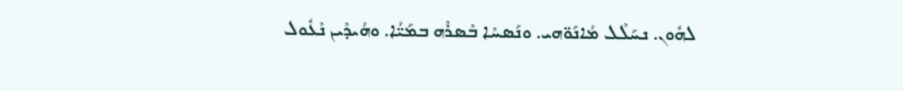ܠܗܽܘܢ. ܢܚܰܠܶܠ ܡܳܐܢܰܘ̈ܗܝ. ܘܢܰܣܚܶܐ ܒܶܣܪܶܗ ܒܡܰܝ̈ܳܐ. ܘܗܳܝܕܶܝܢ ܢܶܥܽܘܠ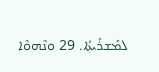ܠܡܰܫܪܺܝܬ݂ܳܐ. 29 ܘܢܶܗܘܶܐ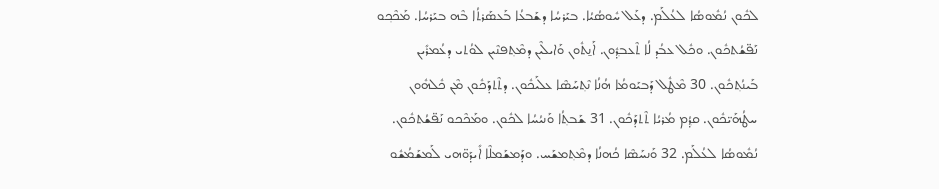ܠܟܽܘܢ ܢܳܡܽܘܣܳܐ ܠܥܳܠܰܡ. ܕܥܰܠ ܚܽܘܣܳܝܳܐ. ܒܝܰܪܚܳܐ ܕܫܰܒܥܳܐ ܒܰܥܣܰܪܬܳܐ ܒܶܗ ܒܝܰܪܚܳܐ. ܡܰܟܶܟ݂ܘ ܢܰܦ̈ܫܳܬܟܽܘܢ. ܘܟܽܠ ܥܒܳܕ ܠܳܐ ܬܶܥܒܕ݂ܽܘܢ. ܐܰܢ̱ܬܽܘܢ ܘܰܐܝܠܶܝܢ ܕܡܶܬ݂ܦܢܶܝܢ ܠܘܳܬܝ ܕܥܳܡܪܺܝܢ ܒܰܝܢܳܬ݂ܟܽܘܢ. 30 ܡܶܛܽܠ ܕܰܒܝܰܘܡܳܐ ܗܳܢܳܐ ܢܶܬ݂ܚܰܣܶܐ ܥܠܰܝܟܽܘܢ. ܕܬܶܬܕܰܟܽܘܢ ܡܶܢ ܟܽܠܗܽܘܢ ܚܛܳܗܰܝ̈ܟܽܘܢ. ܩܕ݂ܳܡ ܡܳܪܝܳܐ ܬܶܬܕܰܟܽܘܢ. 31 ܫܰܒܬ݂ܳܐ ܘܰܢܝܳܚܳܐ ܠܟܽܘܢ. ܘܡܰܟܶܟܘ ܢܰܦ̈ܫܳܬܟܽܘܢ. ܢܳܡܽܘܣܳܐ ܠܥܳܠܰܡ. 32 ܘܰܢܚܰܣܶܐ ܟܳܗܢܳܐ ܕܡܶܬ݂ܡܫܰܚ. ܘܕܰܡܫܰܡܠܶܐ ܐܺܝܕܰܘ̈ܗܝ ܠܰܡܫܰܡܳܫܽܘ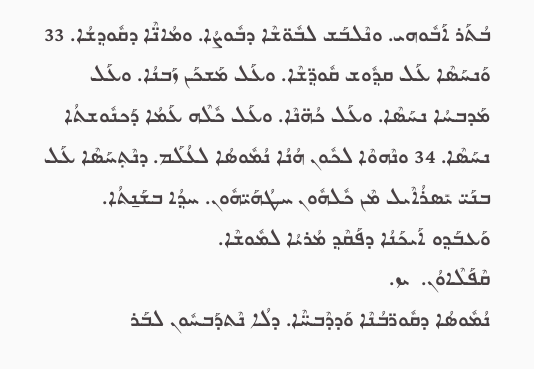ܒܳܬܰܪ ܐܰܒܽܘܗܝ. ܘܢܶܠܒܰܫ ܠܒܽܘ̈ܫܶܐ ܕܒܽܘܨܳܐ. ܘܡܳܐܢ̈ܶܐ ܕܩܽܘܕ݂ܫܳܐ. 33 ܘܰܢܚܰܣܶܐ ܥܰܠ ܩܕ݂ܽܘܫ ܩܽܘܕ݂̈ܫܶܐ. ܘܥܰܠ ܡܰܫܟܰܢ ܙܰܒܢܳܐ. ܘܥܰܠ ܡܰܕܒܚܳܐ ܢܚܰܣܶܐ. ܘܥܰܠ ܟܳܗ̈ܢܶܐ. ܘܥܰܠ ܟܽܠܶܗ ܥܰܡܳܐ ܕܰܟܢܽܘܫܬܳܐ ܢܚܰܣܶܐ. 34 ܘܢܶܗܘܶܐ ܠܟܽܘܢ ܗܳܢܳܐ ܢܳܡܽܘܣܳܐ ܠܥܳܠܰܡ. ܕܢܶܬ݂ܚܰܣܶܐ ܥܰܠ ܒܢܰܝ̈ ܝܺܣܪܳܐܶܝܠ ܡܶܢ ܟܽܠܗܽܘܢ ܚܛܳܗܰܝ̈ܗܽܘܢ. ܚܕ݂ܳܐ ܒܫܰܢ̱ܬܳܐ. ܘܰܥܒܰܕ݂ܘ ܐܰܝܟܰܢܳܐ ܕܦܰܩܶܕ݂ ܡܳܪܝܳܐ ܠܡܽܘܫܶܐ.
ܩܶܦܰܠܶܐܘܳܢ.  ܝܙ.
ܢܳܡܽܘܣܳܐ ܕܩܽܘܖ̈ܒܳܢܶܐ ܘܰܕܕܶܒܚ̈ܶܐ. ܕܠܳܐ ܢܶܬܕܰܒܚܽܘܢ ܠܒܰܪ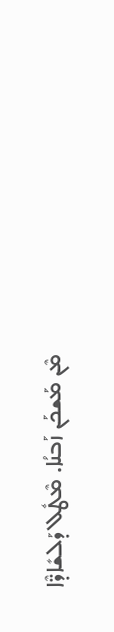ܡܶܢ ܡܰܫܟܰܢ ܙܰܒܢܳܐ. ܡܶܛܽܠ ܕܰܠܫܺܐܕ̈ܶܐ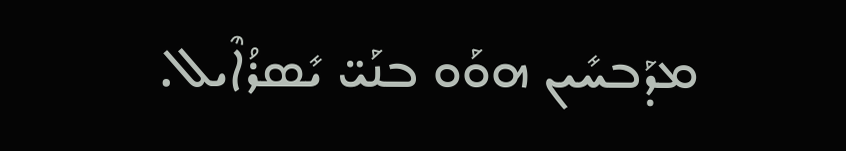ܡܕܰܒܚܺܝܢ ܗܘܰܘ ܒܢܰܝ̈ ܝܺܣܪܳܐܶܝܠ.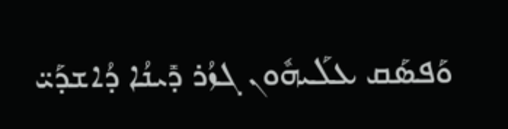ܘܰܦܣܰܩ ܥܠܰܝܗܽܘܢ ܓܙܳܪ ܕܺܝܢܳܐ ܕܳܐܫܕܰܝ̈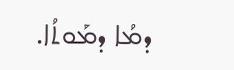ܕܡܳܐ ܕܡܰܘܬܳܐ.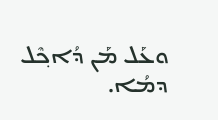ܘܥܰܠ ܡܰܢ ܕܳܐܟ݂ܶܠ ܕܡܳܐ.